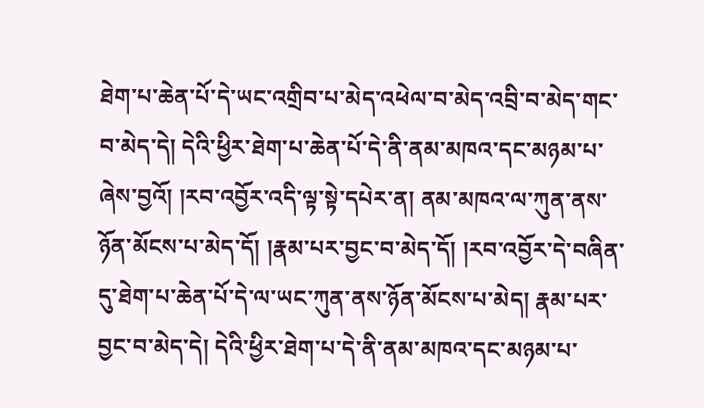ཐེག་པ་ཆེན་པོ་དེ་ཡང་འགྲིབ་པ་མེད་འཕེལ་བ་མེད་འབྲི་བ་མེད་གང་བ་མེད་དེ། དེའི་ཕྱིར་ཐེག་པ་ཆེན་པོ་དེ་ནི་ནམ་མཁའ་དང་མཉམ་པ་ཞེས་བྱའོ། །རབ་འབྱོར་འདི་ལྟ་སྟེ་དཔེར་ན། ནམ་མཁའ་ལ་ཀུན་ནས་ཉོན་མོངས་པ་མེད་དོ། །རྣམ་པར་བྱང་བ་མེད་དོ། །རབ་འབྱོར་དེ་བཞིན་དུ་ཐེག་པ་ཆེན་པོ་དེ་ལ་ཡང་ཀུན་ནས་ཉོན་མོངས་པ་མེད། རྣམ་པར་བྱང་བ་མེད་དེ། དེའི་ཕྱིར་ཐེག་པ་དེ་ནི་ནམ་མཁའ་དང་མཉམ་པ་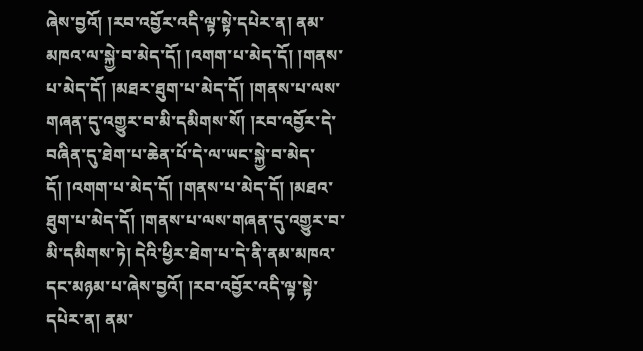ཞེས་བྱའོ། །རབ་འབྱོར་འདི་ལྟ་སྟེ་དཔེར་ན། ནམ་མཁའ་ལ་སྐྱེ་བ་མེད་དོ། །འགག་པ་མེད་དོ། །གནས་པ་མེད་དོ། །མཐར་ཐུག་པ་མེད་དོ། །གནས་པ་ལས་གཞན་དུ་འགྱུར་བ་མི་དམིགས་སོ། །རབ་འབྱོར་དེ་བཞིན་དུ་ཐེག་པ་ཆེན་པོ་དེ་ལ་ཡང་སྐྱེ་བ་མེད་དོ། །འགག་པ་མེད་དོ། །གནས་པ་མེད་དོ། །མཐའ་ཐུག་པ་མེད་དོ། །གནས་པ་ལས་གཞན་དུ་འགྱུར་བ་མི་དམིགས་ཏེ། དེའི་ཕྱིར་ཐེག་པ་དེ་ནི་ནམ་མཁའ་དང་མཉམ་པ་ཞེས་བྱའོ། །རབ་འབྱོར་འདི་ལྟ་སྟེ་དཔེར་ན། ནམ་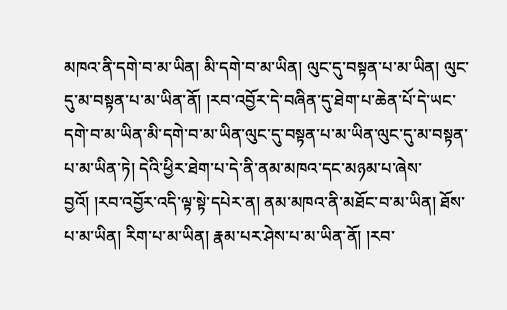མཁའ་ནི་དགེ་བ་མ་ཡིན། མི་དགེ་བ་མ་ཡིན། ལུང་དུ་བསྟན་པ་མ་ཡིན། ལུང་དུ་མ་བསྟན་པ་མ་ཡིན་ནོ། །རབ་འབྱོར་དེ་བཞིན་དུ་ཐེག་པ་ཆེན་པོ་དེ་ཡང་དགེ་བ་མ་ཡིན་མི་དགེ་བ་མ་ཡིན་ལུང་དུ་བསྟན་པ་མ་ཡིན་ལུང་དུ་མ་བསྟན་པ་མ་ཡིན་ཏེ། དེའི་ཕྱིར་ཐེག་པ་དེ་ནི་ནམ་མཁའ་དང་མཉམ་པ་ཞེས་བྱའོ། །རབ་འབྱོར་འདི་ལྟ་སྟེ་དཔེར་ན། ནམ་མཁའ་ནི་མཐོང་བ་མ་ཡིན། ཐོས་པ་མ་ཡིན། རིག་པ་མ་ཡིན། རྣམ་པར་ཤེས་པ་མ་ཡིན་ནོ། །རབ་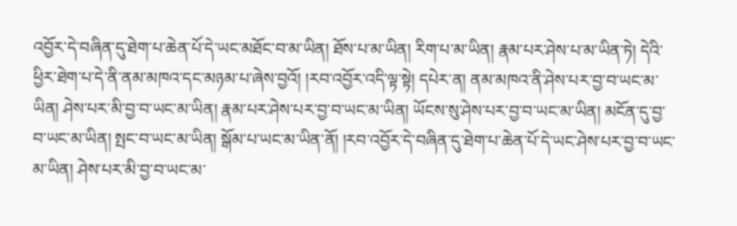འབྱོར་དེ་བཞིན་དུ་ཐེག་པ་ཆེན་པོ་དེ་ཡང་མཐོང་བ་མ་ཡིན། ཐོས་པ་མ་ཡིན། རིག་པ་མ་ཡིན། རྣམ་པར་ཤེས་པ་མ་ཡིན་ཏེ། དེའི་ཕྱིར་ཐེག་པ་དེ་ནི་ནམ་མཁའ་དང་མཉམ་པ་ཞེས་བྱའོ། །རབ་འབྱོར་འདི་ལྟ་སྟེ། དཔེར་ན། ནམ་མཁའ་ནི་ཤེས་པར་བྱ་བ་ཡང་མ་ཡིན། ཤེས་པར་མི་བྱ་བ་ཡང་མ་ཡིན། རྣམ་པར་ཤེས་པར་བྱ་བ་ཡང་མ་ཡིན། ཡོངས་སུ་ཤེས་པར་བྱ་བ་ཡང་མ་ཡིན། མངོན་དུ་བྱ་བ་ཡང་མ་ཡིན། སྤང་བ་ཡང་མ་ཡིན། སྒོམ་པ་ཡང་མ་ཡིན་ནོ། །རབ་འབྱོར་དེ་བཞིན་དུ་ཐེག་པ་ཆེན་པོ་དེ་ཡང་ཤེས་པར་བྱ་བ་ཡང་མ་ཡིན། ཤེས་པར་མི་བྱ་བ་ཡང་མ་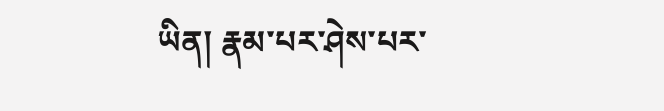ཡིན། རྣམ་པར་ཤེས་པར་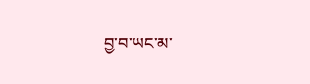བྱ་བ་ཡང་མ་